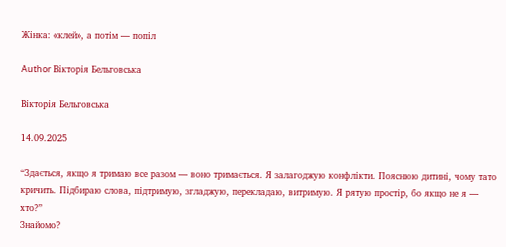Жінка: «клей», а потім — попіл

Author Вікторія Бельговська

Вікторія Бельговська

14.09.2025

“Здається, якщо я тримаю все разом — воно тримається. Я залагоджую конфлікти. Пояснюю дитині, чому тато кричить. Підбираю слова, підтримую, згладжую, перекладаю, витримую. Я рятую простір, бо якщо не я — хто?”
Знайомо?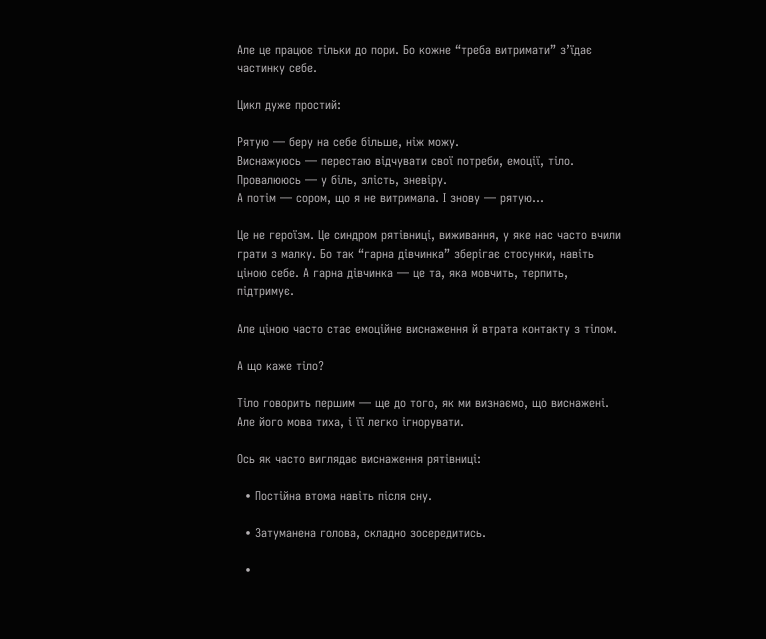Але це працює тільки до пори. Бо кожне “треба витримати” з’їдає частинку себе.

Цикл дуже простий:

Рятую — беру на себе більше, ніж можу.
Виснажуюсь — перестаю відчувати свої потреби, емоції, тіло.
Провалююсь — у біль, злість, зневіру.
А потім — сором, що я не витримала. І знову — рятую…

Це не героїзм. Це синдром рятівниці, виживання, у яке нас часто вчили грати з малку. Бо так “гарна дівчинка” зберігає стосунки, навіть ціною себе. А гарна дівчинка — це та, яка мовчить, терпить, підтримує.

Але ціною часто стає емоційне виснаження й втрата контакту з тілом.

А що каже тіло?

Тіло говорить першим — ще до того, як ми визнаємо, що виснажені. Але його мова тиха, і її легко ігнорувати.

Ось як часто виглядає виснаження рятівниці:

  • Постійна втома навіть після сну.

  • Затуманена голова, складно зосередитись.

  •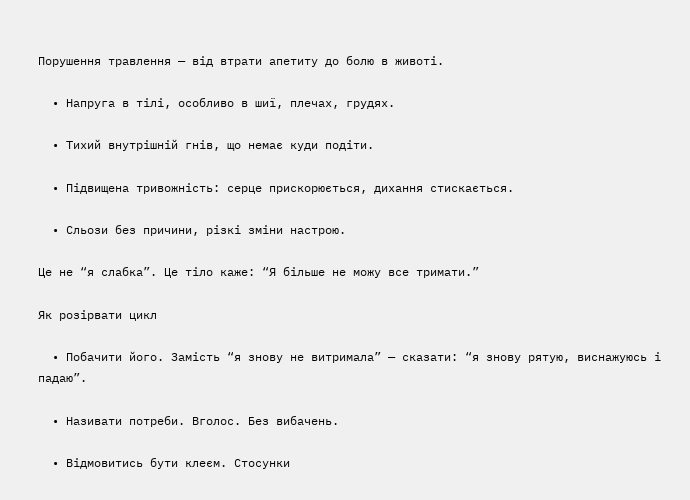Порушення травлення — від втрати апетиту до болю в животі.

  • Напруга в тілі, особливо в шиї, плечах, грудях.

  • Тихий внутрішній гнів, що немає куди подіти.

  • Підвищена тривожність: серце прискорюється, дихання стискається.

  • Сльози без причини, різкі зміни настрою.

Це не “я слабка”. Це тіло каже: “Я більше не можу все тримати.”

Як розірвати цикл

  • Побачити його. Замість “я знову не витримала” — сказати: “я знову рятую, виснажуюсь і падаю”.

  • Називати потреби. Вголос. Без вибачень.

  • Відмовитись бути клеєм. Стосунки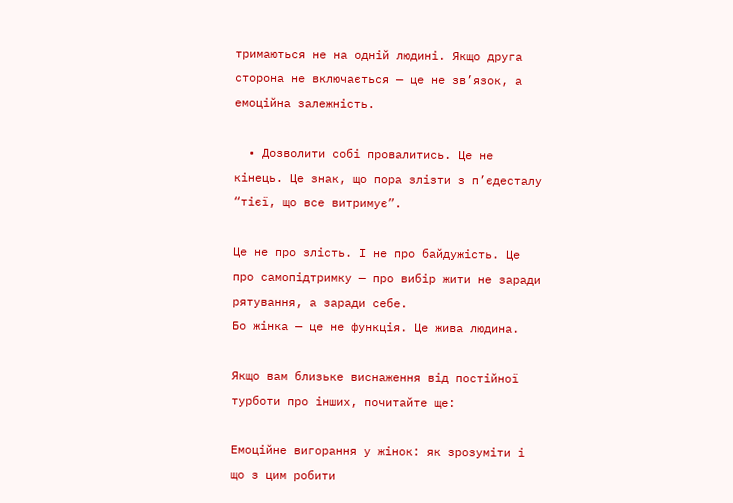тримаються не на одній людині. Якщо друга сторона не включається — це не зв’язок, а емоційна залежність.

  • Дозволити собі провалитись. Це не кінець. Це знак, що пора злізти з п’єдесталу “тієї, що все витримує”.

Це не про злість. І не про байдужість. Це про самопідтримку — про вибір жити не заради рятування, а заради себе.
Бо жінка — це не функція. Це жива людина.

Якщо вам близьке виснаження від постійної турботи про інших, почитайте ще:

Емоційне вигорання у жінок: як зрозуміти і що з цим робити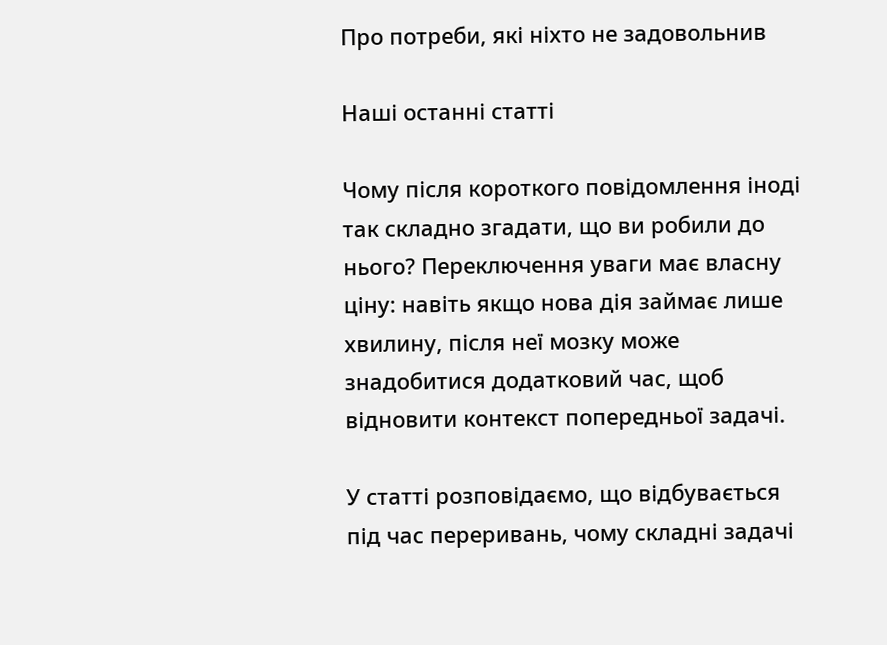Про потреби, які ніхто не задовольнив

Наші останні статті

Чому після короткого повідомлення іноді так складно згадати, що ви робили до нього? Переключення уваги має власну ціну: навіть якщо нова дія займає лише хвилину, після неї мозку може знадобитися додатковий час, щоб відновити контекст попередньої задачі.

У статті розповідаємо, що відбувається під час переривань, чому складні задачі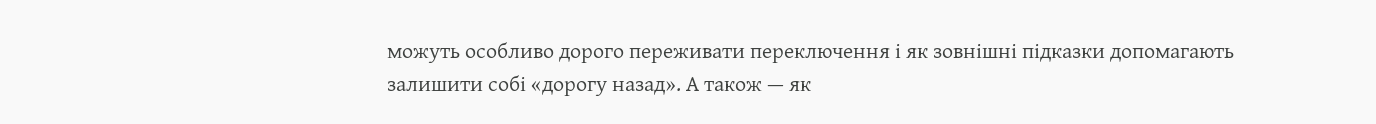можуть особливо дорого переживати переключення і як зовнішні підказки допомагають залишити собі «дорогу назад». А також — як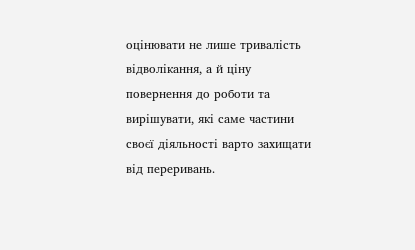оцінювати не лише тривалість відволікання, а й ціну повернення до роботи та вирішувати, які саме частини своєї діяльності варто захищати від переривань.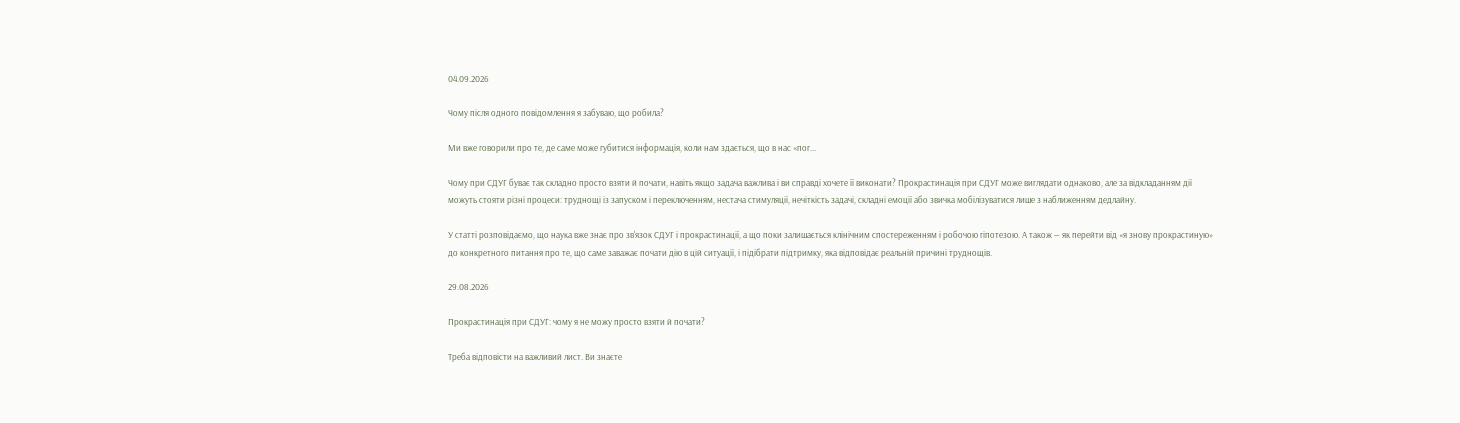04.09.2026

Чому після одного повідомлення я забуваю, що робила?

Ми вже говорили про те, де саме може губитися інформація, коли нам здається, що в нас «пог...

Чому при СДУГ буває так складно просто взяти й почати, навіть якщо задача важлива і ви справді хочете її виконати? Прокрастинація при СДУГ може виглядати однаково, але за відкладанням дії можуть стояти різні процеси: труднощі із запуском і переключенням, нестача стимуляції, нечіткість задачі, складні емоції або звичка мобілізуватися лише з наближенням дедлайну.

У статті розповідаємо, що наука вже знає про зв'язок СДУГ і прокрастинації, а що поки залишається клінічним спостереженням і робочою гіпотезою. А також — як перейти від «я знову прокрастиную» до конкретного питання про те, що саме заважає почати дію в цій ситуації, і підібрати підтримку, яка відповідає реальній причині труднощів.

29.08.2026

Прокрастинація при СДУГ: чому я не можу просто взяти й почати?

Треба відповісти на важливий лист. Ви знаєте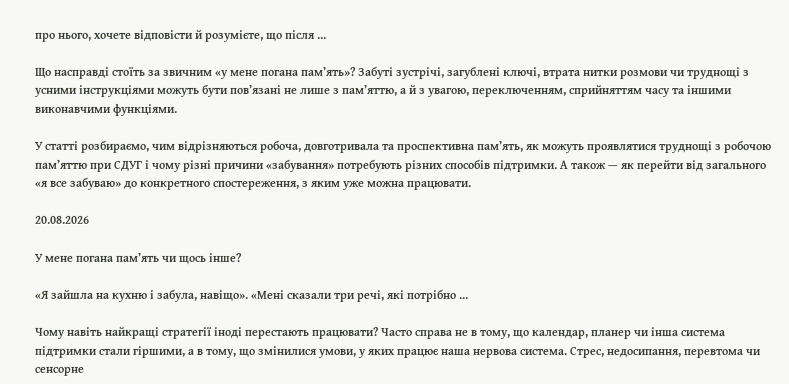про нього, хочете відповісти й розумієте, що після ...

Що насправді стоїть за звичним «у мене погана пам’ять»? Забуті зустрічі, загублені ключі, втрата нитки розмови чи труднощі з усними інструкціями можуть бути пов’язані не лише з пам’яттю, а й з увагою, переключенням, сприйняттям часу та іншими виконавчими функціями.

У статті розбираємо, чим відрізняються робоча, довготривала та проспективна пам’ять, як можуть проявлятися труднощі з робочою пам’яттю при СДУГ і чому різні причини «забування» потребують різних способів підтримки. А також — як перейти від загального «я все забуваю» до конкретного спостереження, з яким уже можна працювати.

20.08.2026

У мене погана пам’ять чи щось інше?

«Я зайшла на кухню і забула, навіщо». «Мені сказали три речі, які потрібно ...

Чому навіть найкращі стратегії іноді перестають працювати? Часто справа не в тому, що календар, планер чи інша система підтримки стали гіршими, а в тому, що змінилися умови, у яких працює наша нервова система. Стрес, недосипання, перевтома чи сенсорне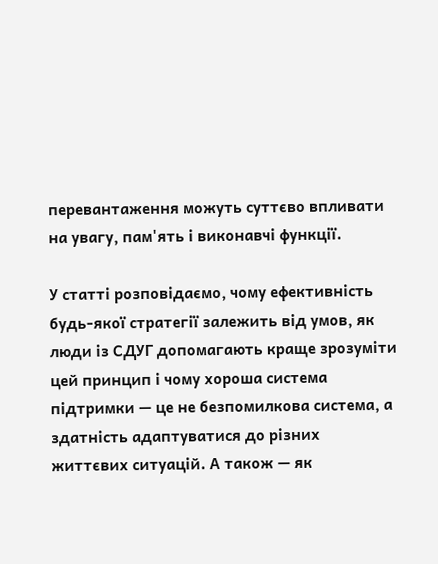перевантаження можуть суттєво впливати на увагу, пам'ять і виконавчі функції.

У статті розповідаємо, чому ефективність будь-якої стратегії залежить від умов, як люди із СДУГ допомагають краще зрозуміти цей принцип і чому хороша система підтримки — це не безпомилкова система, а здатність адаптуватися до різних життєвих ситуацій. А також — як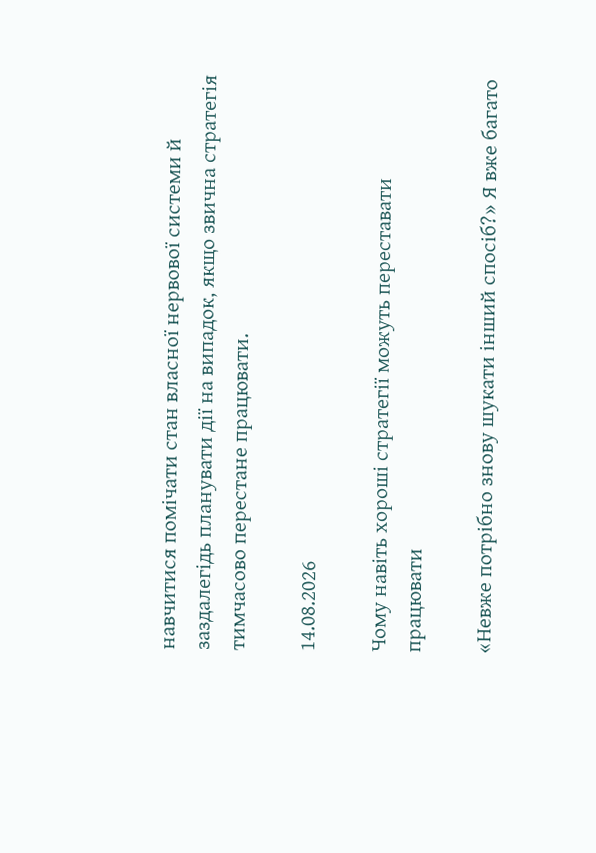навчитися помічати стан власної нервової системи й заздалегідь планувати дії на випадок, якщо звична стратегія тимчасово перестане працювати.

14.08.2026

Чому навіть хороші стратегії можуть переставати працювати

«Невже потрібно знову шукати інший спосіб?» Я вже багато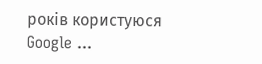років користуюся Google ...